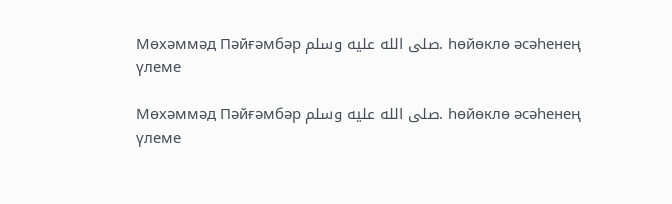Мөхәммәд Пәйғәмбәр صلى الله عليه وسلم. һөйөклө әсәһенең үлеме

Мөхәммәд Пәйғәмбәр صلى الله عليه وسلم. һөйөклө әсәһенең үлеме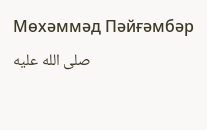Мөхәммәд Пәйғәмбәр صلى الله عليه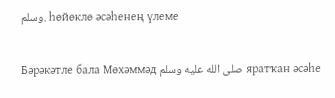وسلم. һөйөклө әсәһенең үлеме

Бәрәкәтле бала Мөхәммәд صلى الله عليه وسلم яратҡан әсәһе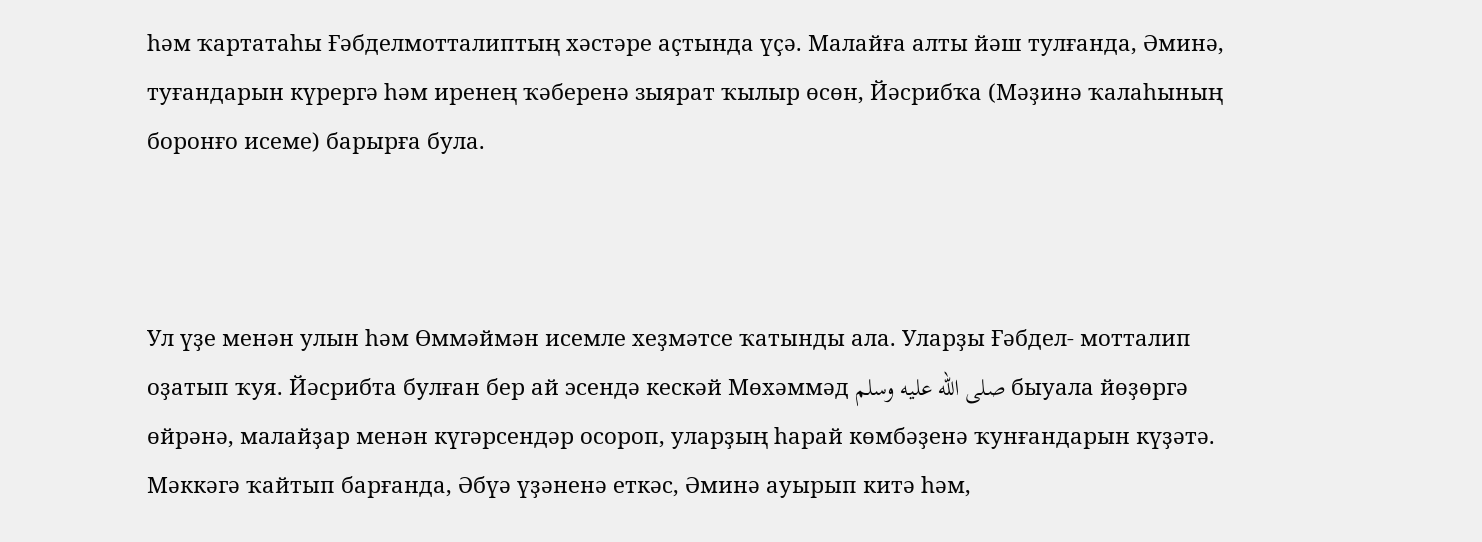һәм ҡартатаһы Ғәбделмотталиптың хәстәре аҫтында үҫә. Малайға алты йәш тулғанда, Әминә, туғандарын күрергә һәм иренең ҡәберенә зыярат ҡылыр өсөн, Йәсрибҡа (Мәҙинә ҡалаһының боронғо исеме) барырға була.



Ул үҙе менән улын һәм Өммәймән исемле хеҙмәтсе ҡатынды ала. Уларҙы Ғәбдел- мотталип оҙатып ҡуя. Йәсрибта булған бер ай эсендә кескәй Мөхәммәд صلى الله عليه وسلم быуала йөҙөргә өйрәнә, малайҙар менән күгәрсендәр осороп, уларҙың һарай көмбәҙенә ҡунғандарын күҙәтә. Мәккәгә ҡайтып барғанда, Әбүә үҙәненә еткәс, Әминә ауырып китә һәм,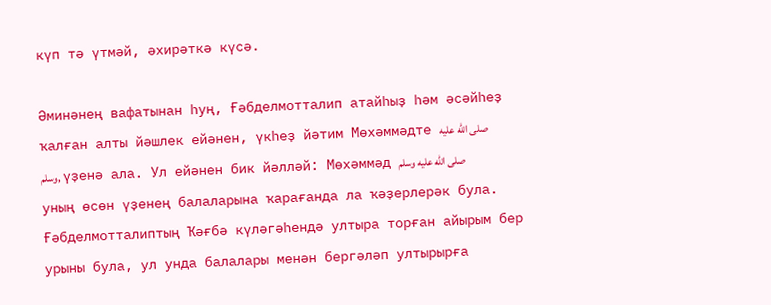күп тә үтмәй, әхирәткә күсә.

Әминәнең вафатынан һуң, Ғәбделмотталип атайһыҙ һәм әсәйһеҙ ҡалған алты йәшлек ейәнен, үкһеҙ йәтим Мөхәммәдте صلى الله عليه وسلم, үҙенә ала. Ул ейәнен бик йәлләй: Мөхәммәд صلى الله عليه وسلم уның өсөн үҙенең балаларына ҡарағанда ла ҡәҙерлерәк була. Ғәбделмотталиптың Ҡәғбә күләгәһендә ултыра торған айырым бер урыны була, ул унда балалары менән бергәләп ултырырға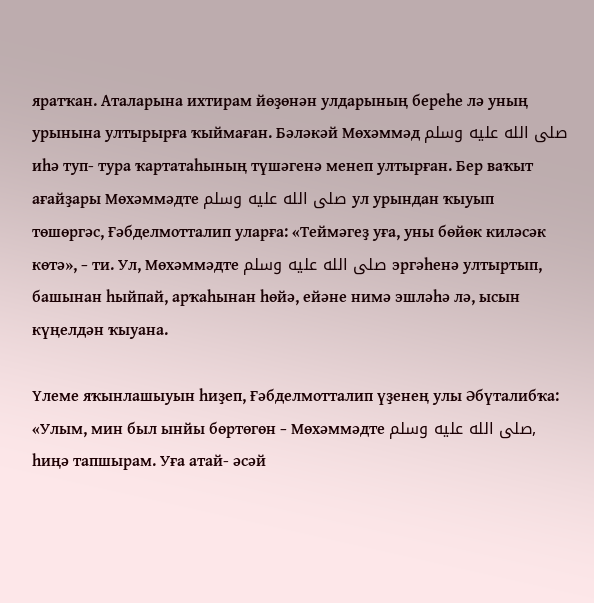яратҡан. Аталарына ихтирам йөҙөнән улдарының береһе лә уның урынына ултырырға ҡыймаған. Бәләкәй Мөхәммәд صلى الله عليه وسلم иһә туп- тура ҡартатаһының түшәгенә менеп ултырған. Бер ваҡыт ағайҙары Мөхәммәдте صلى الله عليه وسلم ул урындан ҡыуып төшөргәс, Ғәбделмотталип уларға: «Теймәгеҙ уға, уны бөйөк киләсәк көтә», − ти. Ул, Мөхәммәдте صلى الله عليه وسلم эргәһенә ултыртып, башынан һыйпай, арҡаһынан һөйә, ейәне нимә эшләһә лә, ысын күңелдән ҡыуана.

Үлеме яҡынлашыуын һиҙеп, Ғәбделмотталип үҙенең улы Әбүталибҡа: «Улым, мин был ынйы бөртөгөн − Мөхәммәдте صلى الله عليه وسلم, һиңә тапшырам. Уға атай- әсәй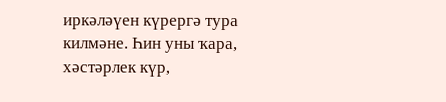иркәләүен күрергә тура килмәне. Һин уны ҡара, хәстәрлек күр,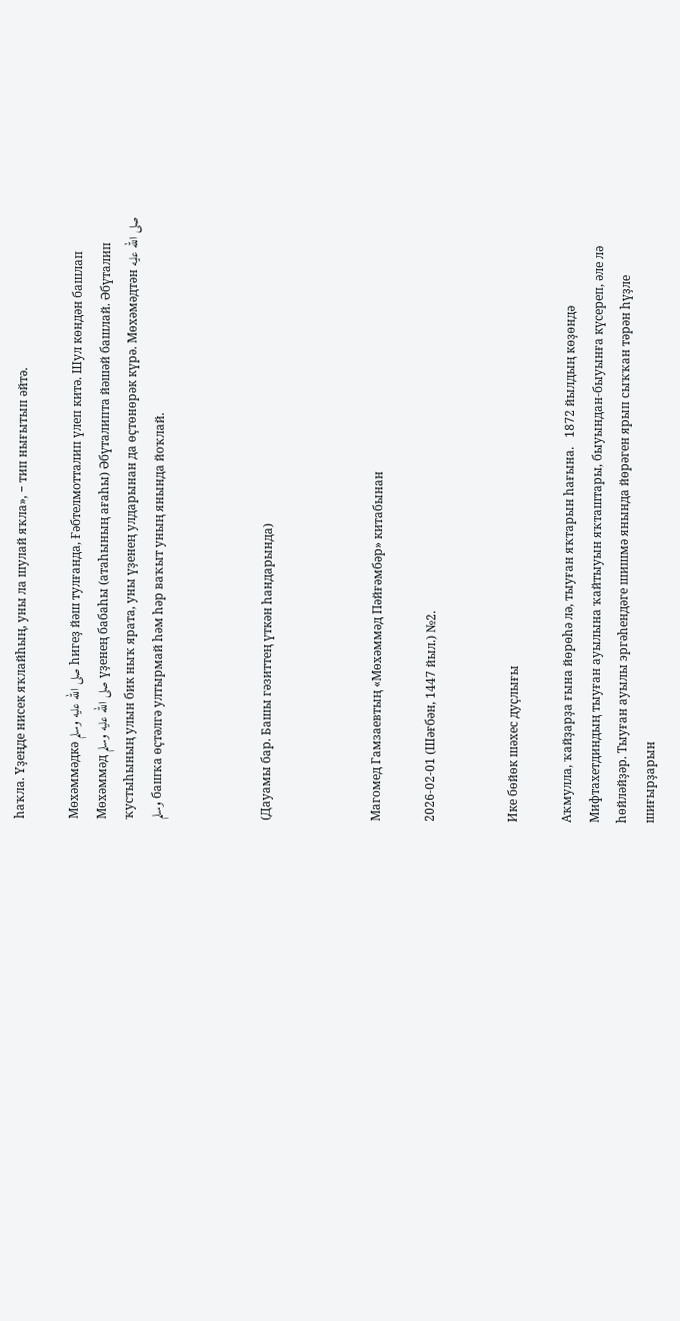һаҡла. Үҙеңде нисек яҡлайһың, уны ла шулай яҡла», − тип нығытып әйтә.

Мөхәммәдкә صلى الله عليه وسلم һигеҙ йәш тулғанда, Ғәбтелмотталип үлеп китә. Шул көндән башлап Мөхәммәд صلى الله عليه وسلم үҙенең бабаһы (атаһының ағаһы) Әбүталипта йәшәй башлай. Әбүталип ҡустыһының улын бик ныҡ ярата, уны үҙенең улдарынан да өҫтөнөрәк күрә. Мөхәмәдтән صلى الله عليه وسلم башҡа өҫтәлгә ултырмай һәм һәр ваҡыт уның янында йоҡлай.



(Дауамы бар. Башы гәзиттең үткән һандарында)



Магомед Гамзаевтың «Мөхәммәд Пәйғәмбәр» китабынан

2026-02-01 (Шәғбән, 1447 йыл.) №2.


Ике бөйөк шәхес дуҫлығы

Аҡмулла, ҡайҙарҙа ғына йөрөһә лә, тыуған яҡтарын һағына.   1872 йылдың көҙөндә Мифтахетдиндың тыуған ауылына ҡайтыуын яҡташтары, быуындан-быуынға күсереп, әле лә һөйләйҙәр. Тыуған ауылы эргәһендәге шишмә янында йөрәген ярып сыҡҡан тәрән һүҙле шиғырҙарын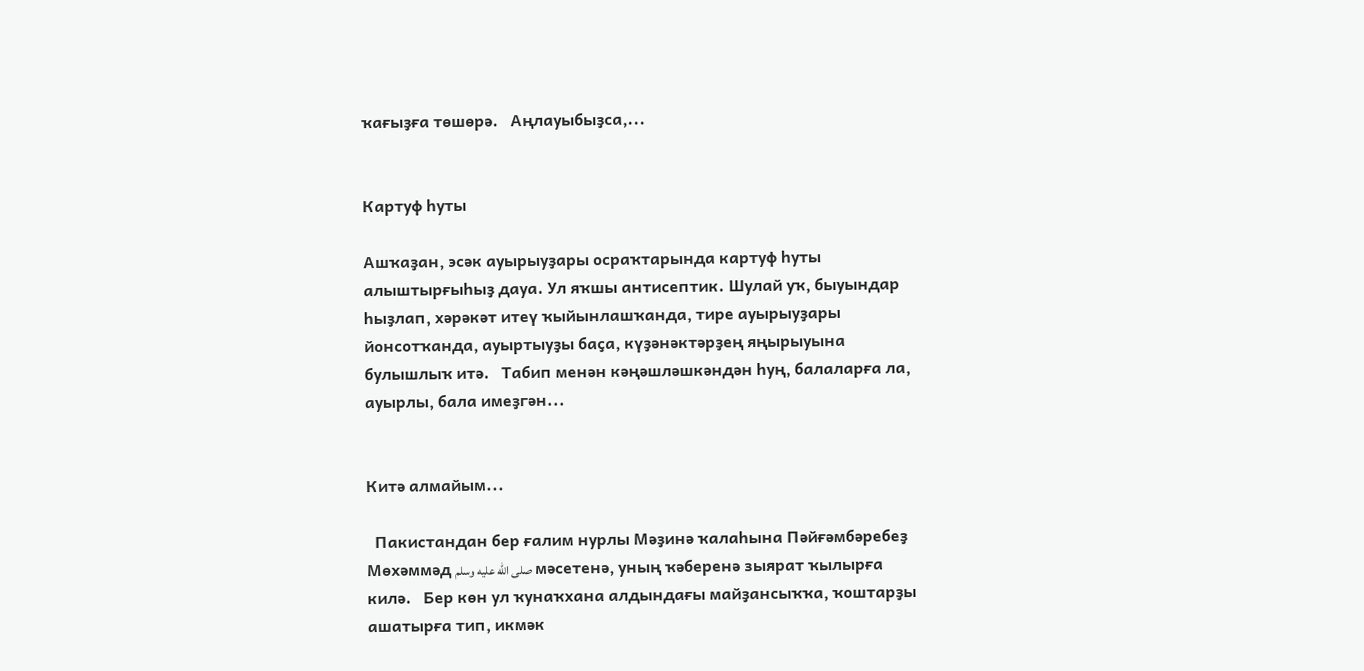ҡағыҙға төшөрә.   Аңлауыбыҙса,...


Картуф һуты

Ашҡаҙан, эсәк ауырыуҙары осраҡтарында картуф һуты алыштырғыһыҙ дауа. Ул яҡшы антисептик. Шулай уҡ, быуындар һыҙлап, хәрәкәт итеү ҡыйынлашҡанда, тире ауырыуҙары йонсотҡанда, ауыртыуҙы баҫа, күҙәнәктәрҙең яңырыуына булышлыҡ итә.   Табип менән кәңәшләшкәндән һуң, балаларға ла, ауырлы, бала имеҙгән...


Китә алмайым...

  Пакистандан бер ғалим нурлы Мәҙинә ҡалаһына Пәйғәмбәребеҙ Мөхәммәд صلى الله عليه وسلم мәсетенә, уның ҡәберенә зыярат ҡылырға килә.   Бер көн ул ҡунаҡхана алдындағы майҙансыҡҡа, ҡоштарҙы ашатырға тип, икмәк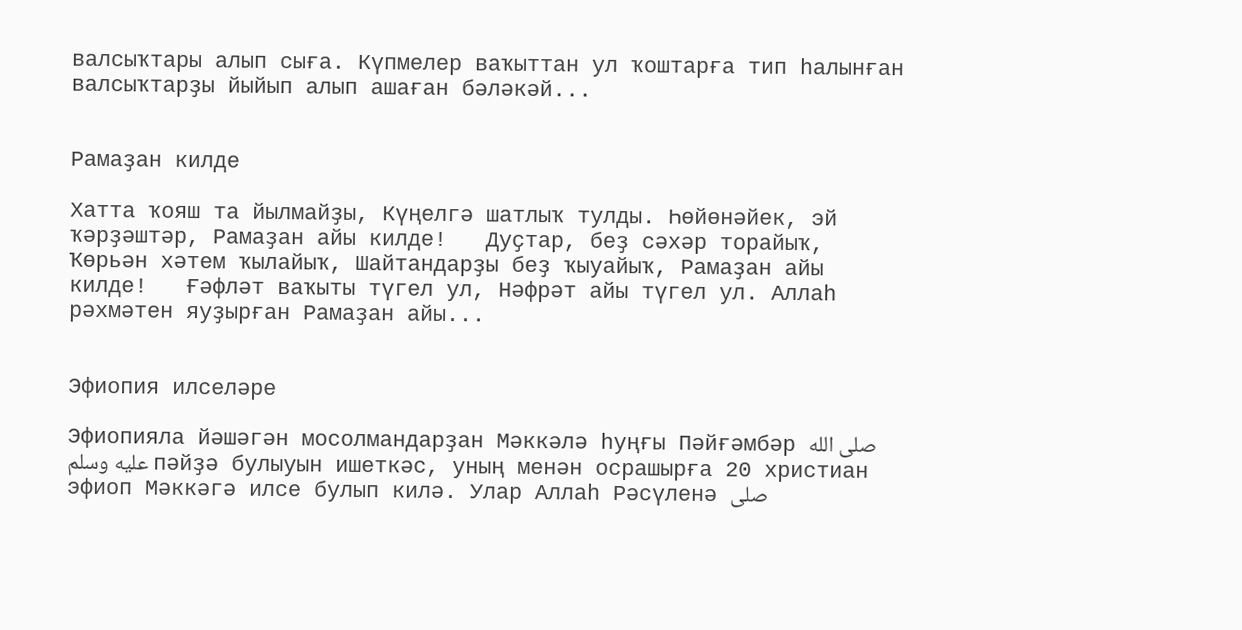валсыҡтары алып сыға. Күпмелер ваҡыттан ул ҡоштарға тип һалынған валсыҡтарҙы йыйып алып ашаған бәләкәй...


Рамаҙан килде

Хатта ҡояш та йылмайҙы, Күңелгә шатлыҡ тулды. Һөйөнәйек, эй ҡәрҙәштәр, Рамаҙан айы килде!   Дуҫтар, беҙ сәхәр торайыҡ, Ҡөрьән хәтем ҡылайыҡ, Шайтандарҙы беҙ ҡыуайыҡ, Рамаҙан айы килде!   Ғәфләт ваҡыты түгел ул, Нәфрәт айы түгел ул. Аллаһ рәхмәтен яуҙырған Рамаҙан айы...


Эфиопия илселәре

Эфиопияла йәшәгән мосолмандарҙан Мәккәлә һуңғы Пәйғәмбәр صلى الله عليه وسلم пәйҙә булыуын ишеткәс, уның менән осрашырға 20 христиан эфиоп Мәккәгә илсе булып килә. Улар Аллаһ Рәсүленә صلى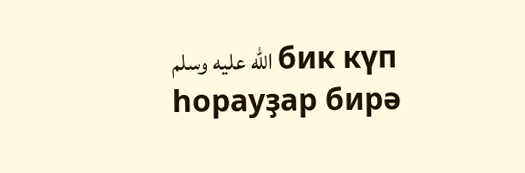الله عليه وسلم бик күп һорауҙар бирә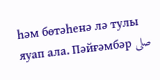һәм бөтәһенә лә тулы яуап ала. Пәйғәмбәр صلى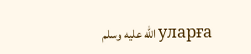الله عليه وسلم уларға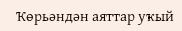Ҡөрьәндән аяттар уҡый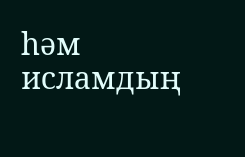һәм исламдың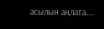асылын аңлата....